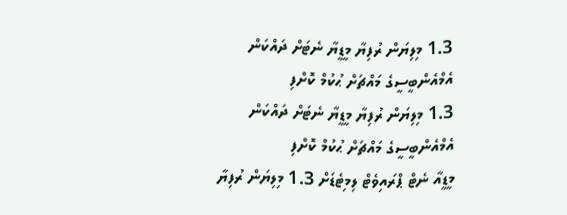1.3 މިލިޔަން ރުފިޔާ މީޑީޔާ ނެޓަށް ދައްކަން އެމްއެންބީސީގެ މައްޗަށް ޙުކުމް ކޮށްފި
1.3 މިލިޔަން ރުފިޔާ މީޑީޔާ ނެޓަށް ދައްކަން އެމްއެންބީސީގެ މައްޗަށް ޙުކުމް ކޮށްފި
މީޑީއާ ނެޓް ޕްރައިވެޓް ލިމިޓެޑަށް 1.3 މިލިޔަން ރުފިޔާ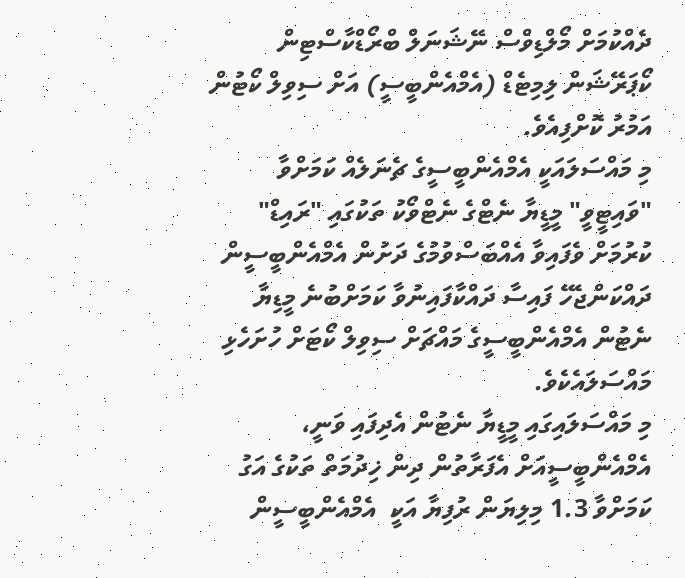ދެއްކުމަށް މޯލްޑިވްސް ނޭޝަނަލް ބްރޯޑްކާސްޓިން ކޯޕަރޭޝަން ލިމިޓެޑް (އެމްއެންބީސީ) އަށް ސިވިލް ކޯޓުން އަމުރު ކޮށްފިއެވެ.
މި މައްސަލައަކީ އެމްއެންބީސީގެ ޗެނަލެއް ކަމަށްވާ "ވައިޓީވީ" މީޑީޔާ ނެޓްގެ ނެޓްވޯކު ތަކުގައި "ރައިޑް" ކުރުމަށް ވެފައިވާ އެއްބަސްވުމުގެ ދަށުން އެމްއެންބީސީން ދައްކަންޖެހޭ ފައިސާ ދައްކާފައިނުވާ ކަމަށްބުނެ މީޑިޔާ ނެޓުން އެމްއެންބީސީގެ މައްޗަށް ސިވިލް ކޯޓަށް ހުށަހެޅި މައްސަލައެކެވެ.
މި މައްސަލައިގައި މީޑީޔާ ނެޓުން އެދިފައި ވަނީ، އެމްއެންބީސީއަށް އެފަރާތުން ދިން ޚިދުމަތް ތަކުގެ އަގު ކަމަށްވާ 1.3 މިލިޔަން ރުފިޔާ އަކީ  އެމްއެންބީސީން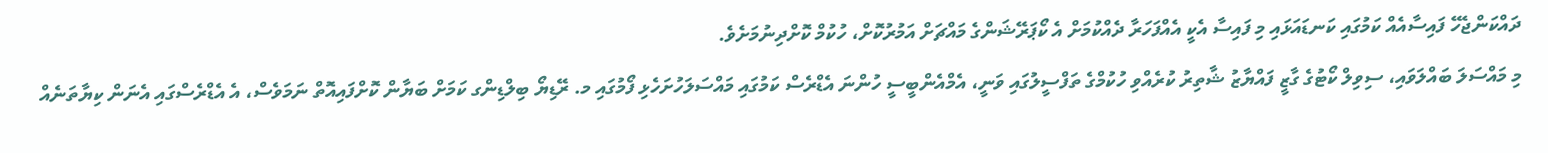ދައްކަންޖެހޭ ފައިސާއެއް ކަމުގައި ކަނޑައަޅައި މި ފައިސާ އެކީ އެއްފަހަރާ ދެއްކުމަށް އެ ކޯޕަރޭޝަންގެ މައްޗަށް އަމުރުކޮށް، ހުކުމް ކޮށްދިނުމަށެވެ.
މި މައްސަލަ ބައްލަވައި، ސިވިލް ކޯޓުގެ ގާޒީ ފައްޔާޒު ޝާތިރު ކުރެއްވި ހުކުމްގެ ތަފްސީލުގައި ވަނީ، އެމްއެންބީސީ ހުންނަ އެޑްރެސް ކަމުގައި މައްސަލަހުށަހެޅި ފޯމުގައި މ. ރޭޑިޔޯ ބިލްޑިންގ ކަމަށް ބަޔާން ކޮށްފައިއޮތް ނަމަވެސް، އެ އެޑްރެސްގައި އެނަން ކިޔާތަނެއް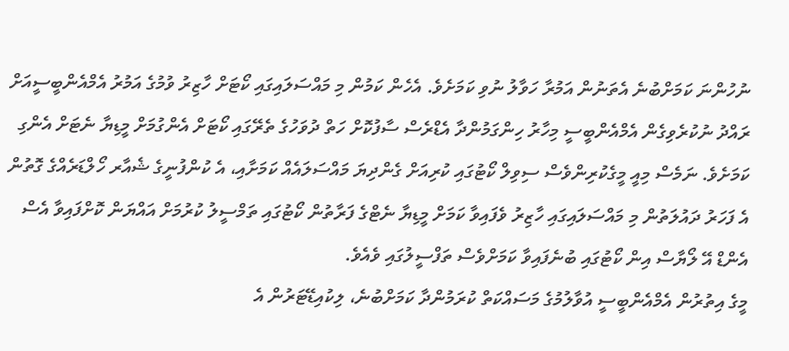ނުހުންނަ ކަމަށްބުނެ އެތަނުން އަމުރާ ހަވާލު ނުވި ކަމަށެވެ. އެހެން ކަމުން މި މައްސަލައިގައި ކޯޓަށް ހާޒިރު ވުމުގެ އަމުރު އެމްއެންބީސީއަށް ރައްދު ނުކުރެވިގެން އެމްއެންބީސީ މިހާރު ހިންގަމުންދާ އެޑްރެސް ސާފުކޮށް ހަތް ދުވަހުގެ ތެރޭގައި ކޯޓަށް އެންގުމަށް މީޑިޔާ ނެޓަށް އެންގި ކަމަށެވެ. ނަމެސް މިއީ މީގެކުރިންވެސް ސިވިލް ކޯޓުގައި ކުރިއަށް ގެންދިޔަ މައްސަލައެއް ކަމަށާއި، އެ ކުންފުނީގެ ޝެއާރ ހޯލްޑަރެއްގެ ގޮތުން އެ ފަހަރު ދައުލަތުން މި މައްސަލައިގައި ހާޒިރު ވެފައިވާ ކަމަށް މީޑިޔާ ނެޓްގެ ފަރާތުން ކޯޓުގައި ތަމްސީލު ކުރުމަށް އައްޔަން ކޮށްފައިވާ އެސް އެންޑް އޭ ލޯޔާސް އިން ކޯޓުގައި ބުނެފައިވާ ކަމަށްވެސް ތަފްސީލުގައި ވެއެވެ.
މީގެ އިތުރުން އެމްއެންބީސީ އުވާލުމުގެ މަސައްކަތް ކުރަމުންދާ ކަމަށްބުނެ، ލިކުއިޑޭޓަރުން އެ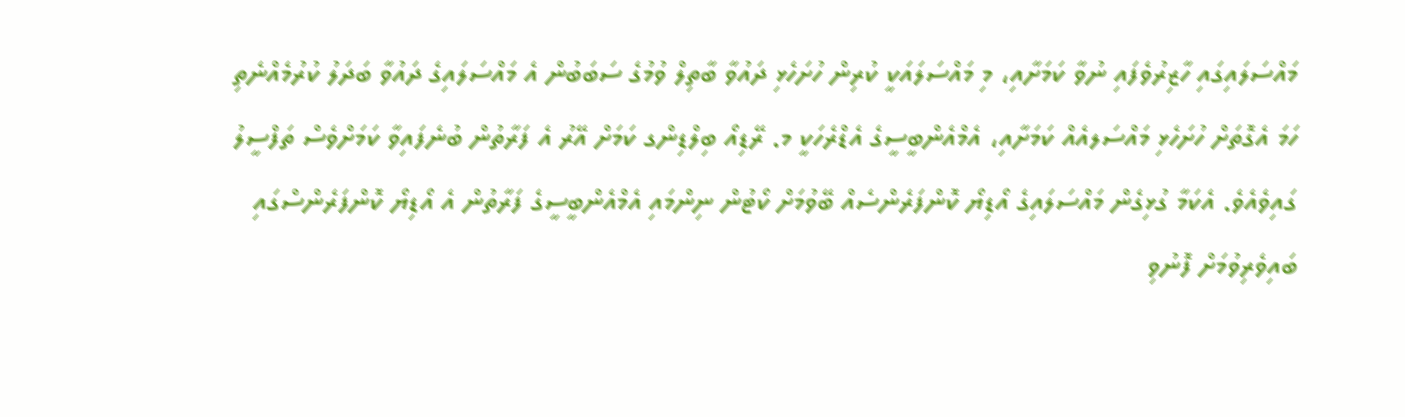މައްސަލައިގައި ހާޒިރުވެފައި ނުވާ ކަމަށާއި، މި މައްސަލައަކީ ކުރިން ހުށަހެޅި ދައުވާ ބާތިލް ވުމުގެ ސަބަބުން އެ މައްސަލައިގެ ދައުވާ ބަދަލު ކުރުމެއްނެތި ހަމަ އެގޮތަށް ހުށަހެޅި މައްސަލއެއް ކަމަށާއި، އެމްއެންބީސީގެ އެޑްރެހަކީ މ. ރޭޑިއޯ ބިލްޑިންގ ކަމަށް އޭރު އެ ފަރާތުން ބުނެފައިވާ ކަމަށްވެސް ތަފްސީލު ގައިވެއެވެ. އެކަމާ ގުޅިގެން މައްސަލައިގެ އޯޑިޔޯ ކޮންފަރެންސެއް ބޭވުމަށް ކޯޓުން ނިންމައި އެމްއެންބީސީގެ ފަރާތުން އެ އޯޑިޔޯ ކޮންފަރެންސްގައި ބައިވެރިވުމަށް ފޮނުވި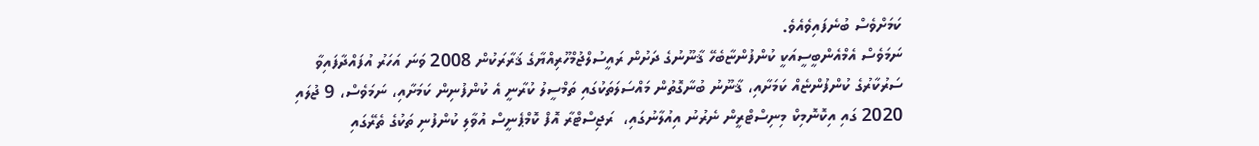ކަމަށްވެސް ބުނެފައިވެއެވެ.
ނަމަވެސް އެމްއެންބީސީއަކީ ކުންފުންޏާބެހޭ ޤާނޫނުގެ ދަށުން ރައީސުލްޖުމްހޫރިއްޔާގެ ޤަރާރަކުން 2008 ވަނަ އަހަރު އުފައްދާފައިވާ ސަރުކާރުގެ ކުންފުންޏެއް ކަމަށާއި، ޤާނޫނު ބުނާގޮތުން މައްސަލަތަކުގައި ތަމްސީލު ކުރާނީ އެ ކުންފުނިން ކަމަށާއި، ނަމަވެސް، 9 ޖުލައި 2020 ގައި އިކޮނޮމިކް މިނިސްޓްރީން ނެރުނު އިއުލާނުގައި،  ރަޖިސްޓްރާ އޮފް ކޮމްޕެނީސް އުވާލި ކުންފުނި ތަކުގެ ތެރޭގައި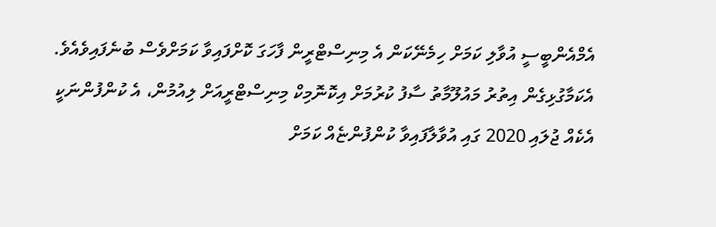އެމްއެންބީސީ އުވާލި ކަމަށް ހިމެނޭކަން އެ މިނިސްޓްރީން ފާހަގަ ކޮށްފައިވާ ކަމަށްވެސް ބުނެފައިވެއެވެ.
އެކަމާގުޅިގެން އިތުރު މައުލޫމާތު ސާފު ކުރުމަށް އިކޮނޮމިކް މިނިސްޓްރީއަށް ލިއުމުން، އެ ކުންފުންނަކީ އެކެއް ޖުލައި 2020 ގައި އުވާލާފައިވާ ކުންފުންޏެއް ކަމަށް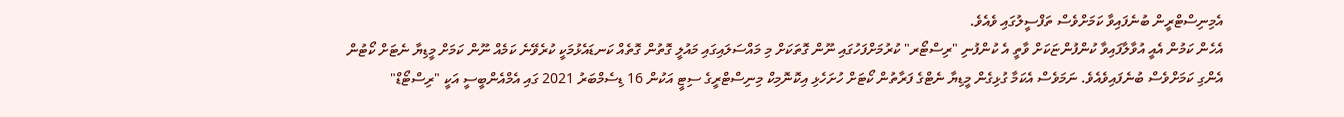އެމިނިސްޓްރީން ބުނެފައިވާ ކަމަށްވެސް ތަފްސީލުގައި ވެއެވެ.
އެހެން ކަމުން އެއީ އުވާލާފައިވާ ކުންފުންޏަކަށް ވާތީ އެ ކުންފުނި "ރިސްޓޯރ" ކުރުމަށްފަހުގައި ނޫން ގޮތަކަށް މި މައްސަލައިގައި މައުލީ ގޮތުން ގޮތެއް ކަނޑައެޅުމަކީ ކުރެވޭނެ ކަމެއް ނޫން ކަމަށް މީޑިޔާ ނެޓަށް ކޯޓުން އެންގި ކަމަށްވެސް ބުނެފައިވެއެވެ. ނަމަވެސް އެކަމާ ގުޅިގެން މީޑިޔާ ނެޓްގެ ފަރާތުން ކޯޓަށް ހުށަހެޅި އިކޮނޮމިކް މިނިސްޓްރީގެ ސިޓީ އަކުން 16 ޑިސެމްބަރު 2021 ގައި އެމްއެންބީސީ އަކީ "ރިސްޓޯޑް"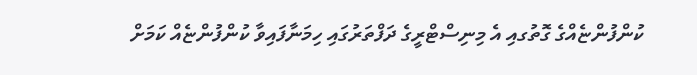ކުންފުންޏެއްގެ ގޮތުގއި އެ މިނިސްޓްރީގެ ދަފްތަރުގައި ހިމަނާފައިވާ ކުންފުންޏެއް ކަމަށް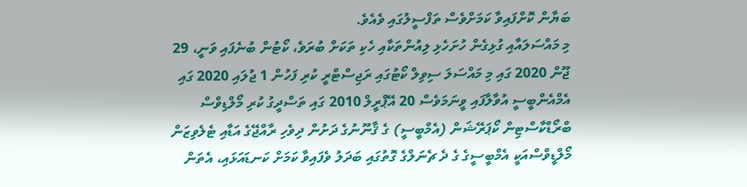ބަޔާން ކޮށްފައިވާ ކަމަށްވެސް ތަފްސީލުގައި ވެއެވެ.
މި މައްސަލައާއި ގުޅިގެން ހުށަހެޅި ލިއުންތަކާއި ހެކި ތަކަށް ބުރަވެ، ކޯޓުން ބުނެފައި ވަނީ، 29 ޖޫން 2020 ގައި މި މައްސަލަ ސިވިލް ކޯޓުގައި ރަޖިސްޓްރީ ކުރި ފަހުން 1 ޖުލައި 2020 ގައި އެމްއެންބީސީ އުވާލާފައި ވީނަމަވެސް 20 އޭޕްރީލް 2010 ގައި ތަސްދީގު ކުރި މޯލްޑިވްސް ބްރޯޑްކާސްޓިން ކޯޕަރޭޝަން (އެމްބީސީ) ގެ ޤާނޫނުގެ ދަށުން ދިވެހި ރާއްޖޭގެ އަޑާއި ޓެލެވިޒަން މޯލްޑީވްސްއަކީ އެމްބީސީގެ ގެ ދެ ޗެނަލްގެ ގޮތުގައި ބަދަލު ވެފައިވާ ކަމަށް ކަނޑައަޅައި، އެތަން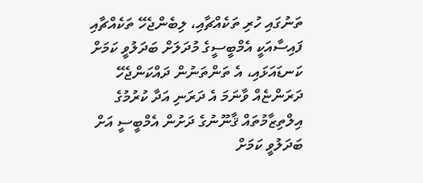ތަނުގައި ހުރި ތަކެއްޗާއި، ލިބެންޖެހޭ ތަކެއްޗާއި ފައިސާއަކީ އެމްބީސީގެ މުދަލަށް ބަދަލުވީ ކަމަށް ކަނޑައަޅައި، އެ ތަންތަނުން ދައްކަންޖެހޭ ދަރަންޏެއް ވާނަމަ އެ ދަރަނި އަދާ ކުރުމުގެ އިލްތިޒާމުތައް ޤާނޫނުގެ ދަށުން އެމްބީސީ އަށް ބަދަލުވީ ކަމަށް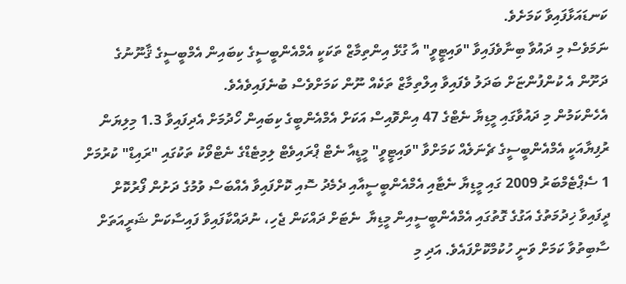ކަނޑައަޅާފައިވާ ކަމަށެވެ.
ނަމަވެސް މި ދައުވާ ބިނާވެފައިވާ "ވައިޓީވީ" އާ ގުޅޭ އިންތިމާޒް ތަކަކީ އެމްއެންބީސީގެ ކިބައިން އެމްބީސީގެ ޤާނޫނުގެ ދަށޫން އެ ކުންފުންޏަށް ބަދަލު ވެފައިވާ އިލްތިމާޒް ތަކެއް ނޫން ކަމަށްވެސް ބުނެފައިވެއެވެ.
އެހެންކަމުން މި ދައުވާގައި މީޑިޔާ ނެޓްގެ 47 އިންވޮއިސް އަކަށް އެމްއެންބީގެ ކިބައިން ހޯދުމަށް އެދިފައިވާ 1.3 މިލިޔަން ރުފިޔާއަކީ އެމްއެންބީސީގެ ޗެނަލެއް ކަމަށްވާ "ވައިޓީވީ" މީޑީއާ ނެޓް ޕްރައިވެޓް ލިމިޓެޑްގެ ނެޓްވޯކު ތަކުގައި "ރައިޑް" ކުރުމަށް 1 ސެޕްޓެމްބަރު 2009 ގައި މީޑިޔާ ނެޓާއި އެމްއެންބީސީއާއި ދެމެދު ސޮއި ކޮށްފައިވާ އެއްބަސް ވުމުގެ ދަށުން ފޯރުކޮށް ދީފައިވާ ޚިދުމަތުގެ އަގުގެ ގޮތުގައި އެމްއެންބީސީއިން މީޑިޔާ  ނެޓަށް ދައްކަން ޖެހި، ނުދައްކާފައިވާ ފައިސާކަން ޝަރީއަތަށް ސާބިތުވާ ކަމަށް ވަނީ ހުކުމްކޮށްފައެވެ. އަދި މި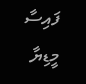ފައިސާ މީޑިޔާ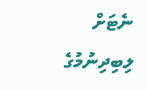ނެޓަށް ލިބިދިނުމުގެ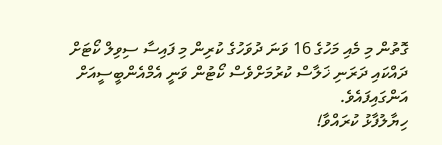ގޮތުން މި މެއި މަހުގެ 16 ވަނަ ދުވަހުގެ ކުރިން މި ފައިސާ ސިވިލް ކޯޓަށް ދައްކައި ދަރަނި ޚަލާސް ކުރުމަށްވެސް ކޯޓުން ވަނީ އެމްއެންބީސީއަށް އަންގައިފައެވެ.
ހިޔާލުފާޅު ކުރައްވާ!